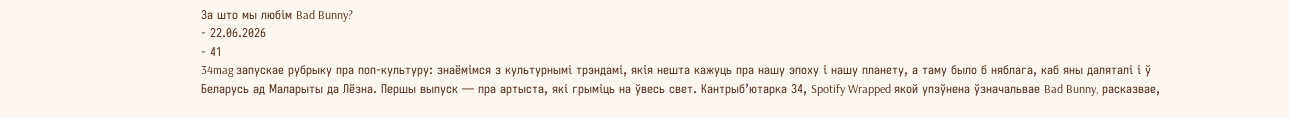За што мы любім Bad Bunny?
- 22.06.2026
- 41
34mag запускае рубрыку пра поп-культуру: знаёмімся з культурнымі трэндамі, якія нешта кажуць пра нашу эпоху і нашу планету, а таму было б няблага, каб яны даляталі і ў Беларусь ад Маларыты да Лёзна. Першы выпуск — пра артыста, які грыміць на ўвесь свет. Кантрыб’ютарка 34, Spotify Wrapped якой упэўнена ўзначальвае Bad Bunny, расказвае,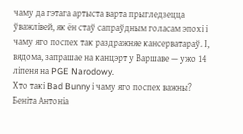чаму да гэтага артыста варта прыгледзецца ўважлівей, як ён стаў сапраўдным голасам эпохі і чаму яго поспех так раздражняе кансерватараў. І, вядома, запрашае на канцэрт у Варшаве — ужо 14 ліпеня на PGE Narodowy.
Хто такі Bad Bunny і чаму яго поспех важны?
Беніта Антоніа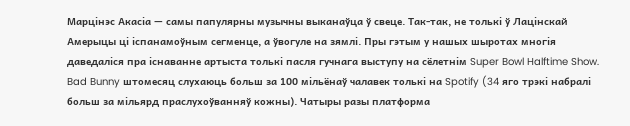Марцінэс Акасіа — самы папулярны музычны выканаўца ў свеце. Так-так, не толькі ў Лацінскай Амерыцы ці іспанамоўным сегменце, а ўвогуле на зямлі. Пры гэтым у нашых шыротах многія даведаліся пра існаванне артыста толькі пасля гучнага выступу на сёлетнім Super Bowl Halftime Show.
Bad Bunny штомесяц слухаюць больш за 100 мільёнаў чалавек толькі на Spotify (34 яго трэкі набралі больш за мільярд праслухоўванняў кожны). Чатыры разы платформа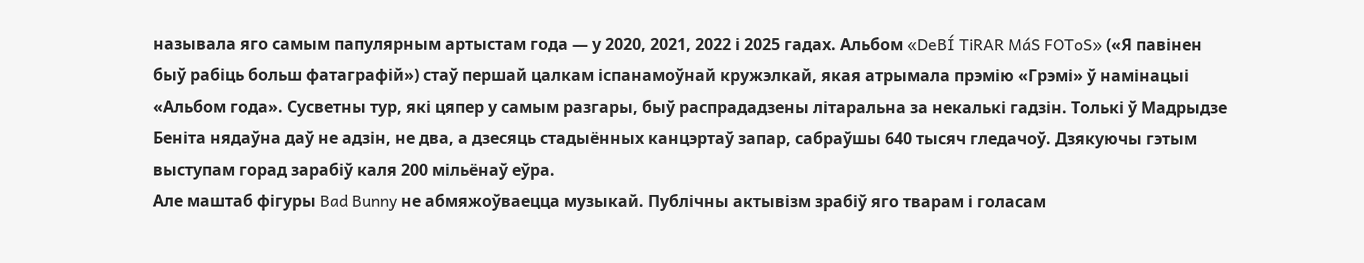называла яго самым папулярным артыстам года — у 2020, 2021, 2022 і 2025 гадах. Альбом «DeBÍ TiRAR MáS FOToS» («Я павінен быў рабіць больш фатаграфій») стаў першай цалкам іспанамоўнай кружэлкай, якая атрымала прэмію «Грэмі» ў намінацыі «Альбом года». Сусветны тур, які цяпер у самым разгары, быў распрададзены літаральна за некалькі гадзін. Толькі ў Мадрыдзе Беніта нядаўна даў не адзін, не два, а дзесяць стадыённых канцэртаў запар, сабраўшы 640 тысяч гледачоў. Дзякуючы гэтым выступам горад зарабіў каля 200 мільёнаў еўра.
Але маштаб фігуры Bad Bunny не абмяжоўваецца музыкай. Публічны актывізм зрабіў яго тварам і голасам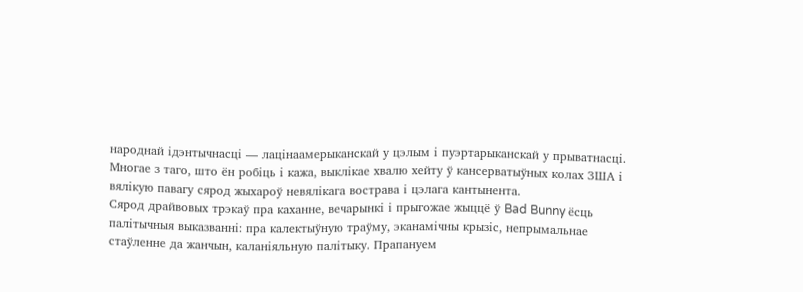народнай ідэнтычнасці — лацінаамерыканскай у цэлым і пуэртарыканскай у прыватнасці. Многае з таго, што ён робіць і кажа, выклікае хвалю хейту ў кансерватыўных колах ЗША і вялікую павагу сярод жыхароў невялікага вострава і цэлага кантынента.
Сярод драйвовых трэкаў пра каханне, вечарынкі і прыгожае жыццё ў Bad Bunny ёсць палітычныя выказванні: пра калектыўную траўму, эканамічны крызіс, непрымальнае стаўленне да жанчын, каланіяльную палітыку. Прапануем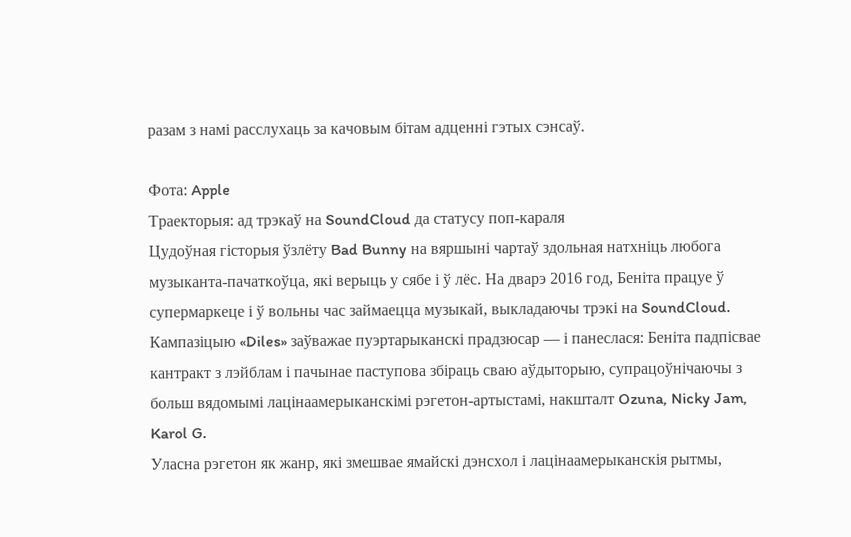разам з намі расслухаць за качовым бітам адценні гэтых сэнсаў.

Фота: Apple
Траекторыя: ад трэкаў на SoundCloud да статусу поп-караля
Цудоўная гісторыя ўзлёту Bad Bunny на вяршыні чартаў здольная натхніць любога музыканта-пачаткоўца, які верыць у сябе і ў лёс. На дварэ 2016 год, Беніта працуе ў супермаркеце і ў вольны час займаецца музыкай, выкладаючы трэкі на SoundCloud. Кампазіцыю «Diles» заўважае пуэртарыканскі прадзюсар — і панеслася: Беніта падпісвае кантракт з лэйблам і пачынае паступова збіраць сваю аўдыторыю, супрацоўнічаючы з больш вядомымі лацінаамерыканскімі рэгетон-артыстамі, накшталт Ozuna, Nicky Jam, Karol G.
Уласна рэгетон як жанр, які змешвае ямайскі дэнсхол і лацінаамерыканскія рытмы,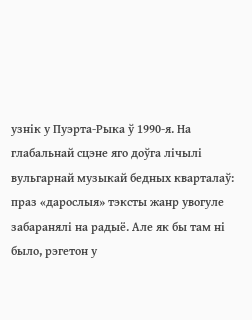узнік у Пуэрта-Рыка ў 1990-я. На глабальнай сцэне яго доўга лічылі вульгарнай музыкай бедных кварталаў: праз «дарослыя» тэксты жанр увогуле забаранялі на радыё. Але як бы там ні было, рэгетон у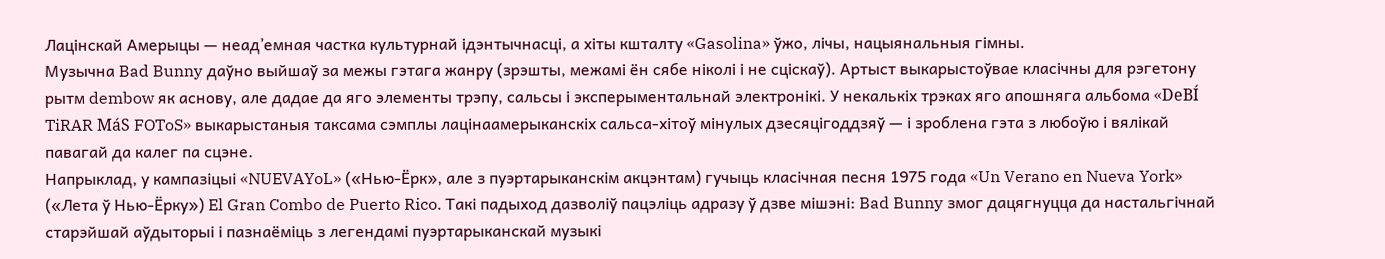Лацінскай Амерыцы — неад’емная частка культурнай ідэнтычнасці, а хіты кшталту «Gasolina» ўжо, лічы, нацыянальныя гімны.
Музычна Bad Bunny даўно выйшаў за межы гэтага жанру (зрэшты, межамі ён сябе ніколі і не сціскаў). Артыст выкарыстоўвае класічны для рэгетону рытм dembow як аснову, але дадае да яго элементы трэпу, сальсы і эксперыментальнай электронікі. У некалькіх трэках яго апошняга альбома «DeBÍ TiRAR MáS FOToS» выкарыстаныя таксама сэмплы лацінаамерыканскіх сальса-хітоў мінулых дзесяцігоддзяў — і зроблена гэта з любоўю і вялікай павагай да калег па сцэне.
Напрыклад, у кампазіцыі «NUEVAYoL» («Нью-Ёрк», але з пуэртарыканскім акцэнтам) гучыць класічная песня 1975 года «Un Verano en Nueva York» («Лета ў Нью-Ёрку») El Gran Combo de Puerto Rico. Такі падыход дазволіў пацэліць адразу ў дзве мішэні: Bad Bunny змог дацягнуцца да настальгічнай старэйшай аўдыторыі і пазнаёміць з легендамі пуэртарыканскай музыкі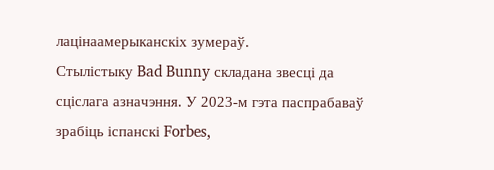лацінаамерыканскіх зумераў.
Стылістыку Bad Bunny складана звесці да сціслага азначэння. У 2023-м гэта паспрабаваў зрабіць іспанскі Forbes,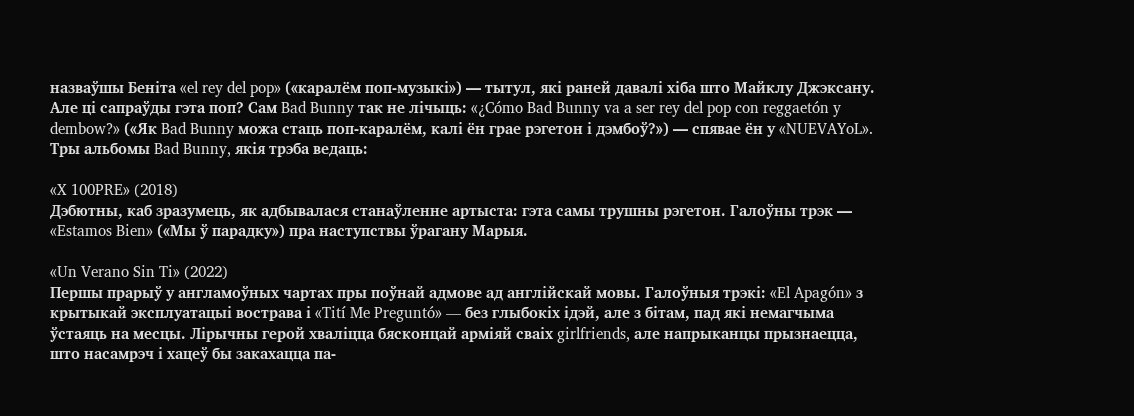назваўшы Беніта «el rey del pop» («каралём поп-музыкі») — тытул, які раней давалі хіба што Майклу Джэксану. Але ці сапраўды гэта поп? Сам Bad Bunny так не лічыць: «¿Cómo Bad Bunny va a ser rey del pop con reggaetón y dembow?» («Як Bad Bunny можа стаць поп-каралём, калі ён грае рэгетон і дэмбоў?») — спявае ён у «NUEVAYoL».
Тры альбомы Bad Bunny, якія трэба ведаць:

«X 100PRE» (2018)
Дэбютны, каб зразумець, як адбывалася станаўленне артыста: гэта самы трушны рэгетон. Галоўны трэк — «Estamos Bien» («Мы ў парадку») пра наступствы ўрагану Марыя.

«Un Verano Sin Ti» (2022)
Першы прарыў у англамоўных чартах пры поўнай адмове ад англійскай мовы. Галоўныя трэкі: «El Apagón» з крытыкай эксплуатацыі вострава і «Tití Me Preguntó» — без глыбокіх ідэй, але з бітам, пад які немагчыма ўстаяць на месцы. Лірычны герой хваліцца бясконцай арміяй сваіх girlfriends, але напрыканцы прызнаецца, што насамрэч і хацеў бы закахацца па-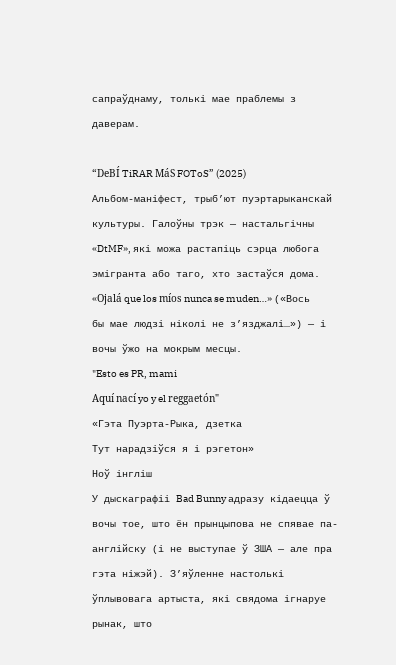сапраўднаму, толькі мае праблемы з даверам.

“DeBÍ TiRAR MáS FOToS” (2025)
Альбом-маніфест, трыб’ют пуэртарыканскай культуры. Галоўны трэк — настальгічны «DtMF», які можа растапіць сэрца любога эмігранта або таго, хто застаўся дома. «Ojalá que los míos nunca se muden…» («Вось бы мае людзі ніколі не з’язджалі…») — і вочы ўжо на мокрым месцы.
"Esto es PR, mami
Aquí nací yo y el reggaetón"
«Гэта Пуэрта-Рыка, дзетка
Тут нарадзіўся я і рэгетон»
Ноў інгліш
У дыскаграфіі Bad Bunny адразу кідаецца ў вочы тое, што ён прынцыпова не спявае па-англійску (і не выступае ў ЗША — але пра гэта ніжэй). З’яўленне настолькі ўплывовага артыста, які свядома ігнаруе рынак, што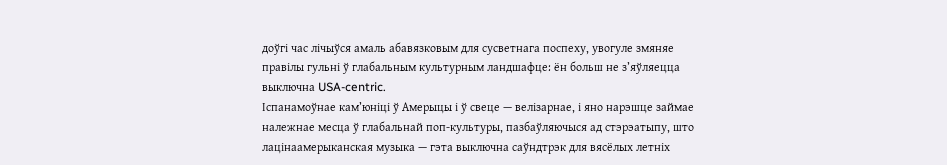доўгі час лічыўся амаль абавязковым для сусветнага поспеху, увогуле змяняе правілы гульні ў глабальным культурным ландшафце: ён больш не з’яўляецца выключна USA-centric.
Іспанамоўнае кам’юніці ў Амерыцы і ў свеце — велізарнае, і яно нарэшце займае належнае месца ў глабальнай поп-культуры, пазбаўляючыся ад стэрэатыпу, што лацінаамерыканская музыка — гэта выключна саўндтрэк для вясёлых летніх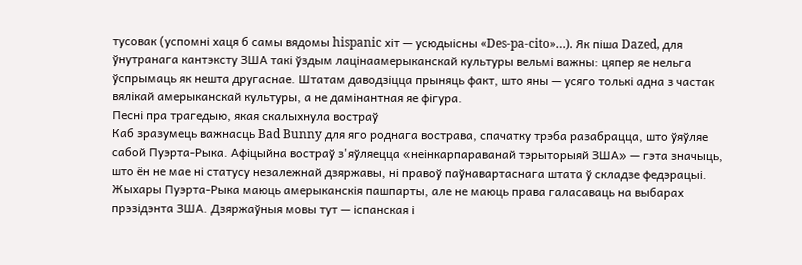тусовак (успомні хаця б самы вядомы hispanic хіт — усюдыісны «Des-pa-cito»…). Як піша Dazed, для ўнутранага кантэксту ЗША такі ўздым лацінаамерыканскай культуры вельмі важны: цяпер яе нельга ўспрымаць як нешта другаснае. Штатам даводзіцца прыняць факт, што яны — усяго толькі адна з частак вялікай амерыканскай культуры, а не дамінантная яе фігура.
Песні пра трагедыю, якая скалыхнула востраў
Каб зразумець важнасць Bad Bunny для яго роднага вострава, спачатку трэба разабрацца, што ўяўляе сабой Пуэрта-Рыка. Афіцыйна востраў з'яўляецца «неінкарпараванай тэрыторыяй ЗША» — гэта значыць, што ён не мае ні статусу незалежнай дзяржавы, ні правоў паўнавартаснага штата ў складзе федэрацыі. Жыхары Пуэрта-Рыка маюць амерыканскія пашпарты, але не маюць права галасаваць на выбарах прэзідэнта ЗША. Дзяржаўныя мовы тут — іспанская і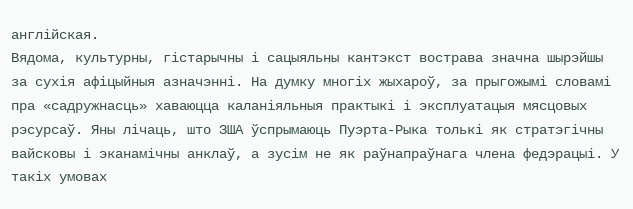англійская.
Вядома, культурны, гістарычны і сацыяльны кантэкст вострава значна шырэйшы за сухія афіцыйныя азначэнні. На думку многіх жыхароў, за прыгожымі словамі пра «садружнасць» хаваюцца каланіяльныя практыкі і эксплуатацыя мясцовых рэсурсаў. Яны лічаць, што ЗША ўспрымаюць Пуэрта-Рыка толькі як стратэгічны вайсковы і эканамічны анклаў, а зусім не як раўнапраўнага члена федэрацыі. У такіх умовах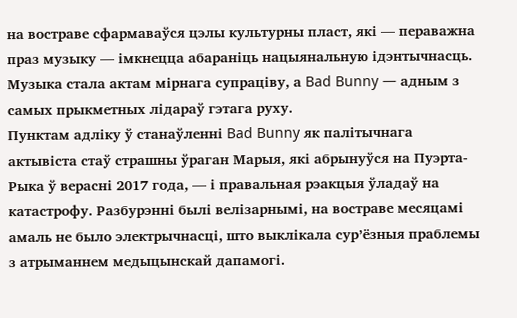на востраве сфармаваўся цэлы культурны пласт, які — пераважна праз музыку — імкнецца абараніць нацыянальную ідэнтычнасць. Музыка стала актам мірнага супраціву, а Bad Bunny — адным з самых прыкметных лідараў гэтага руху.
Пунктам адліку ў станаўленні Bad Bunny як палітычнага актывіста стаў страшны ўраган Марыя, які абрынуўся на Пуэрта-Рыка ў верасні 2017 года, — і правальная рэакцыя ўладаў на катастрофу. Разбурэнні былі велізарнымі, на востраве месяцамі амаль не было электрычнасці, што выклікала сур’ёзныя праблемы з атрыманнем медыцынскай дапамогі.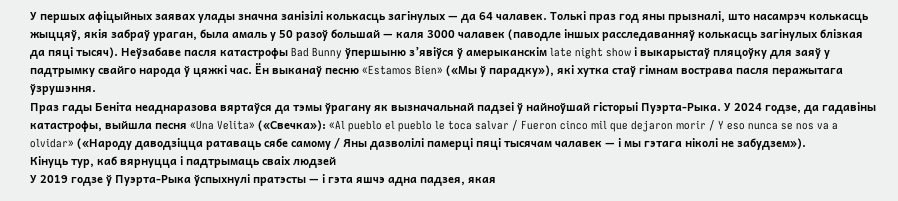У першых афіцыйных заявах улады значна занізілі колькасць загінулых — да 64 чалавек. Толькі праз год яны прызналі, што насамрэч колькасць жыццяў, якія забраў ураган, была амаль у 50 разоў большай — каля 3000 чалавек (паводле іншых расследаванняў колькасць загінулых блізкая да пяці тысяч). Неўзабаве пасля катастрофы Bad Bunny ўпершыню з’явіўся ў амерыканскім late night show і выкарыстаў пляцоўку для заяў у падтрымку свайго народа ў цяжкі час. Ён выканаў песню «Estamos Bien» («Мы ў парадку»), які хутка стаў гімнам вострава пасля перажытага ўзрушэння.
Праз гады Беніта неаднаразова вяртаўся да тэмы ўрагану як вызначальнай падзеі ў найноўшай гісторыі Пуэрта-Рыка. У 2024 годзе, да гадавіны катастрофы, выйшла песня «Una Velita» («Свечка»): «Al pueblo el pueblo le toca salvar / Fueron cinco mil que dejaron morir / Y eso nunca se nos va a olvidar» («Народу даводзіцца ратаваць сябе самому / Яны дазволілі памерці пяці тысячам чалавек — і мы гэтага ніколі не забудзем»).
Кінуць тур, каб вярнуцца і падтрымаць сваіх людзей
У 2019 годзе ў Пуэрта-Рыка ўспыхнулі пратэсты — і гэта яшчэ адна падзея, якая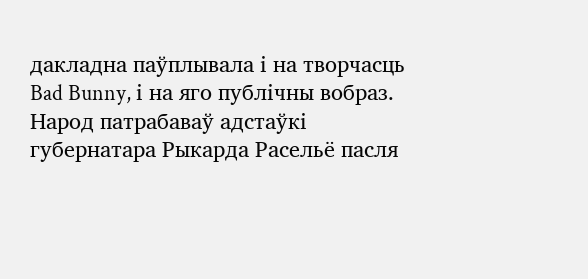дакладна паўплывала і на творчасць Bad Bunny, і на яго публічны вобраз. Народ патрабаваў адстаўкі губернатара Рыкарда Расельё пасля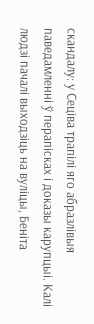скандалу: у Сеціва трапілі яго абразлівыя паведамленні ў перапісках і доказы карупцыі. Калі людзі пачалі выходзіць на вуліцы, Беніта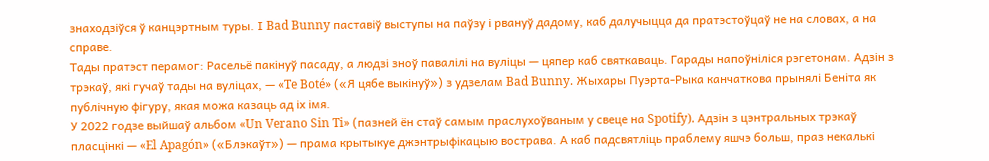знаходзіўся ў канцэртным туры. І Bad Bunny паставіў выступы на паўзу і рвануў дадому, каб далучыцца да пратэстоўцаў не на словах, а на справе.
Тады пратэст перамог: Расельё пакінуў пасаду, а людзі зноў павалілі на вуліцы — цяпер каб святкаваць. Гарады напоўніліся рэгетонам. Адзін з трэкаў, які гучаў тады на вуліцах, — «Te Boté» («Я цябе выкінуў») з удзелам Bad Bunny. Жыхары Пуэрта-Рыка канчаткова прынялі Беніта як публічную фігуру, якая можа казаць ад іх імя.
У 2022 годзе выйшаў альбом «Un Verano Sin Ti» (пазней ён стаў самым праслухоўваным у свеце на Spotify). Адзін з цэнтральных трэкаў пласцінкі — «El Apagón» («Блэкаўт») — прама крытыкуе джэнтрыфікацыю вострава. А каб падсвятліць праблему яшчэ больш, праз некалькі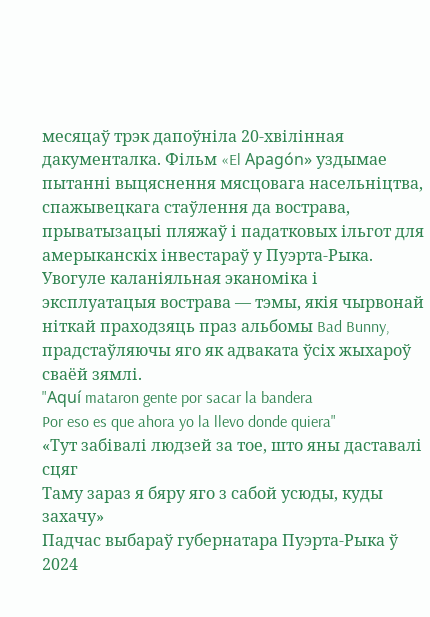месяцаў трэк дапоўніла 20-хвілінная дакументалка. Фільм «El Apagón» уздымае пытанні выцяснення мясцовага насельніцтва, спажывецкага стаўлення да вострава, прыватызацыі пляжаў і падатковых ільгот для амерыканскіх інвестараў у Пуэрта-Рыка. Увогуле каланіяльная эканоміка і эксплуатацыя вострава — тэмы, якія чырвонай ніткай праходзяць праз альбомы Bad Bunny, прадстаўляючы яго як адваката ўсіх жыхароў сваёй зямлі.
"Aquí mataron gente por sacar la bandera
Por eso es que ahora yo la llevo donde quiera"
«Тут забівалі людзей за тое, што яны даставалі сцяг
Таму зараз я бяру яго з сабой усюды, куды захачу»
Падчас выбараў губернатара Пуэрта-Рыка ў 2024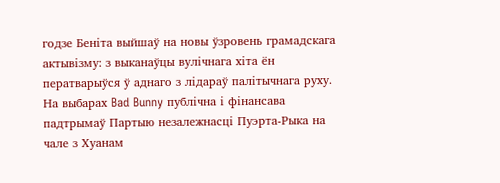годзе Беніта выйшаў на новы ўзровень грамадскага актывізму: з выканаўцы вулічнага хіта ён ператварыўся ў аднаго з лідараў палітычнага руху. На выбарах Bad Bunny публічна і фінансава падтрымаў Партыю незалежнасці Пуэрта-Рыка на чале з Хуанам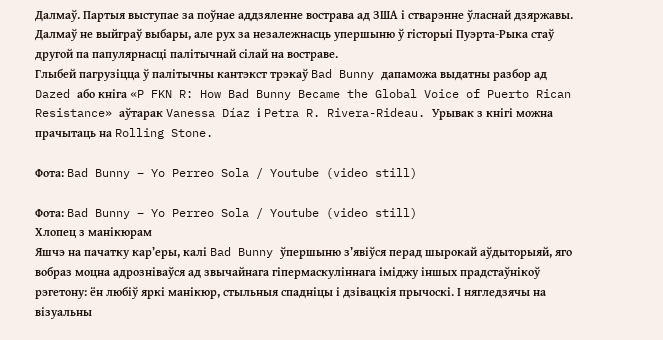Далмаў. Партыя выступае за поўнае аддзяленне вострава ад ЗША і стварэнне ўласнай дзяржавы. Далмаў не выйграў выбары, але рух за незалежнасць упершыню ў гісторыі Пуэрта-Рыка стаў другой па папулярнасці палітычнай сілай на востраве.
Глыбей пагрузіцца ў палітычны кантэкст трэкаў Bad Bunny дапаможа выдатны разбор ад Dazed або кніга «P FKN R: How Bad Bunny Became the Global Voice of Puerto Rican Resistance» аўтарак Vanessa Díaz і Petra R. Rivera-Rideau. Урывак з кнігі можна прачытаць на Rolling Stone.

Фота: Bad Bunny – Yo Perreo Sola / Youtube (video still)

Фота: Bad Bunny – Yo Perreo Sola / Youtube (video still)
Хлопец з манікюрам
Яшчэ на пачатку кар’еры, калі Bad Bunny ўпершыню з’явіўся перад шырокай аўдыторыяй, яго вобраз моцна адрозніваўся ад звычайнага гіпермаскуліннага іміджу іншых прадстаўнікоў рэгетону: ён любіў яркі манікюр, стыльныя спадніцы і дзівацкія прычоскі. І нягледзячы на візуальны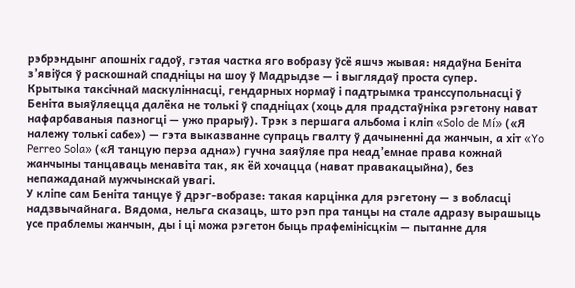рэбрэндынг апошніх гадоў, гэтая частка яго вобразу ўсё яшчэ жывая: нядаўна Беніта з’явіўся ў раскошнай спадніцы на шоу ў Мадрыдзе — і выглядаў проста супер.
Крытыка таксічнай маскуліннасці, гендарных нормаў і падтрымка транссупольнасці ў Беніта выяўляецца далёка не толькі ў спадніцах (хоць для прадстаўніка рэгетону нават нафарбаваныя пазногці — ужо прарыў). Трэк з першага альбома і кліп «Solo de Mí» («Я належу толькі сабе») — гэта выказванне супраць гвалту ў дачыненні да жанчын, а хіт «Yo Perreo Sola» («Я танцую перэа адна») гучна заяўляе пра неад’емнае права кожнай жанчыны танцаваць менавіта так, як ёй хочацца (нават правакацыйна), без непажаданай мужчынскай увагі.
У кліпе сам Беніта танцуе ў дрэг-вобразе: такая карцінка для рэгетону — з вобласці надзвычайнага. Вядома, нельга сказаць, што рэп пра танцы на стале адразу вырашыць усе праблемы жанчын, ды і ці можа рэгетон быць прафемінісцкім — пытанне для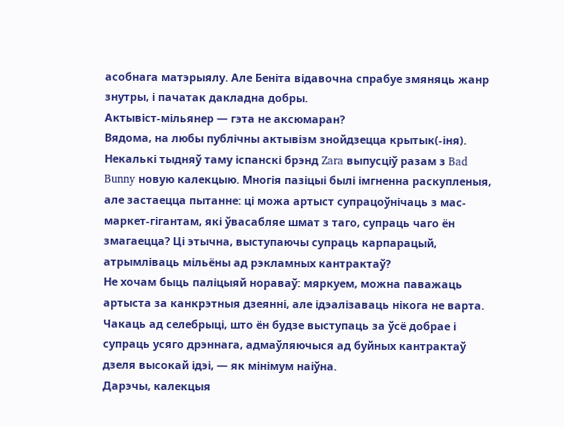асобнага матэрыялу. Але Беніта відавочна спрабуе змяняць жанр знутры, і пачатак дакладна добры.
Актывіст-мільянер — гэта не аксюмаран?
Вядома, на любы публічны актывізм знойдзецца крытык(-іня). Некалькі тыдняў таму іспанскі брэнд Zara выпусціў разам з Bad Bunny новую калекцыю. Многія пазіцыі былі імгненна раскупленыя, але застаецца пытанне: ці можа артыст супрацоўнічаць з мас-маркет-гігантам, які ўвасабляе шмат з таго, супраць чаго ён змагаецца? Ці этычна, выступаючы супраць карпарацый, атрымліваць мільёны ад рэкламных кантрактаў?
Не хочам быць паліцыяй нораваў: мяркуем, можна паважаць артыста за канкрэтныя дзеянні, але ідэалізаваць нікога не варта. Чакаць ад селебрыці, што ён будзе выступаць за ўсё добрае і супраць усяго дрэннага, адмаўляючыся ад буйных кантрактаў дзеля высокай ідэі, — як мінімум наіўна.
Дарэчы, калекцыя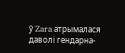ў Zara атрымалася даволі гендарна-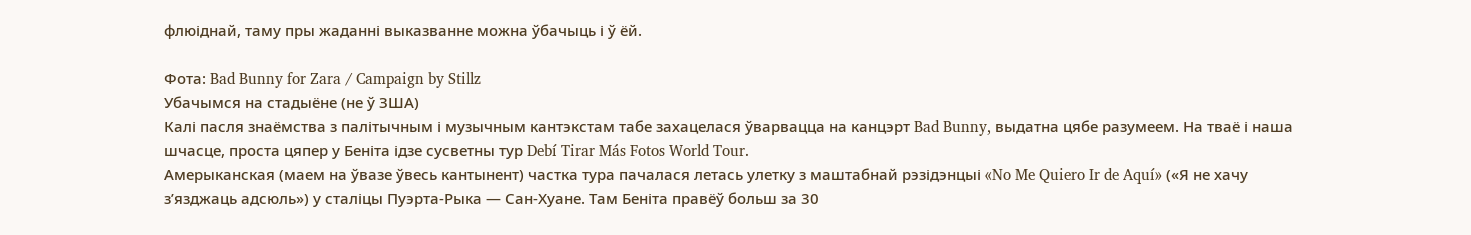флюіднай, таму пры жаданні выказванне можна ўбачыць і ў ёй.

Фота: Bad Bunny for Zara / Campaign by Stillz
Убачымся на стадыёне (не ў ЗША)
Калі пасля знаёмства з палітычным і музычным кантэкстам табе захацелася ўварвацца на канцэрт Bad Bunny, выдатна цябе разумеем. На тваё і наша шчасце, проста цяпер у Беніта ідзе сусветны тур Debí Tirar Más Fotos World Tour.
Амерыканская (маем на ўвазе ўвесь кантынент) частка тура пачалася летась улетку з маштабнай рэзідэнцыі «No Me Quiero Ir de Aquí» («Я не хачу з’язджаць адсюль») у сталіцы Пуэрта-Рыка — Сан-Хуане. Там Беніта правёў больш за 30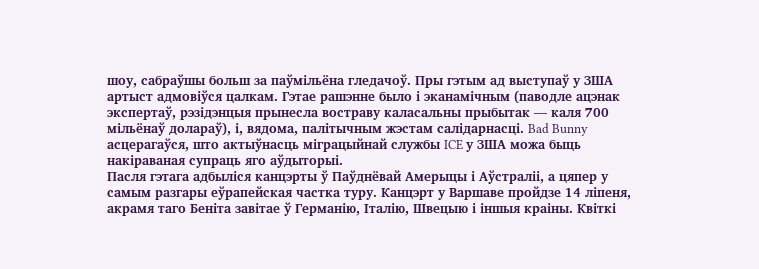шоу, сабраўшы больш за паўмільёна гледачоў. Пры гэтым ад выступаў у ЗША артыст адмовіўся цалкам. Гэтае рашэнне было і эканамічным (паводле ацэнак экспертаў, рэзідэнцыя прынесла востраву каласальны прыбытак — каля 700 мільёнаў долараў), і, вядома, палітычным жэстам салідарнасці. Bad Bunny асцерагаўся, што актыўнасць міграцыйнай службы ICE у ЗША можа быць накіраваная супраць яго аўдыторыі.
Пасля гэтага адбыліся канцэрты ў Паўднёвай Амерыцы і Аўстраліі, а цяпер у самым разгары еўрапейская частка туру. Канцэрт у Варшаве пройдзе 14 ліпеня, акрамя таго Беніта завітае ў Германію, Італію, Швецыю і іншыя краіны. Квіткі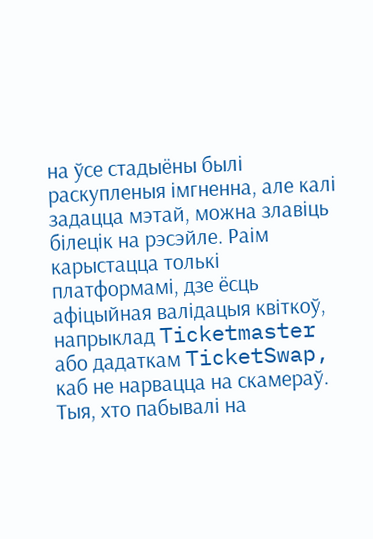на ўсе стадыёны былі раскупленыя імгненна, але калі задацца мэтай, можна злавіць білецік на рэсэйле. Раім карыстацца толькі платформамі, дзе ёсць афіцыйная валідацыя квіткоў, напрыклад Ticketmaster або дадаткам TicketSwap, каб не нарвацца на скамераў.
Тыя, хто пабывалі на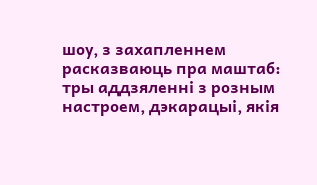шоу, з захапленнем расказваюць пра маштаб: тры аддзяленні з розным настроем, дэкарацыі, якія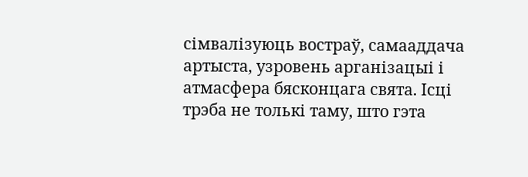сімвалізуюць востраў, самааддача артыста, узровень арганізацыі і атмасфера бясконцага свята. Ісці трэба не толькі таму, што гэта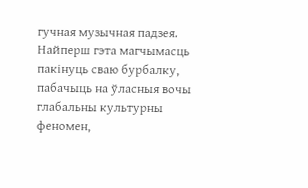гучная музычная падзея. Найперш гэта магчымасць пакінуць сваю бурбалку, пабачыць на ўласныя вочы глабальны культурны феномен,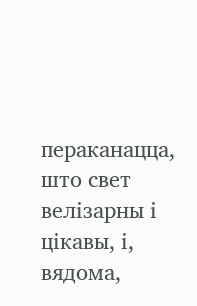пераканацца, што свет велізарны і цікавы, і, вядома,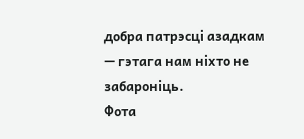добра патрэсці азадкам — гэтага нам ніхто не забароніць.
Фота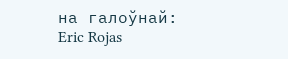на галоўнай: Eric Rojas